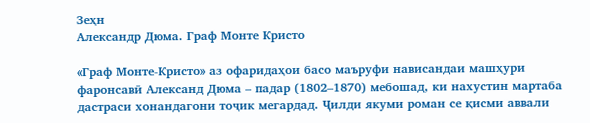Зеҳн
Александр Дюма. Граф Монте Кристо

«Граф Монте-Кристо» аз офаридаҳои басо маъруфи нависандаи машҳури фаронсавӣ Александ Дюма – падар (1802–1870) мебошад, ки нахустин мартаба дастраси хонандагони тоҷик мегардад. Ҷилди якуми роман се қисми аввали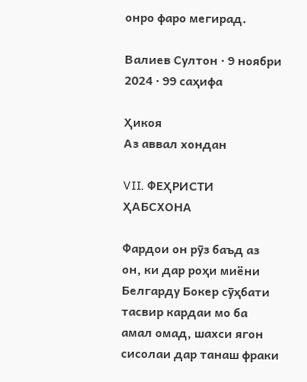онро фаро мегирад.

Валиев Султон · 9 ноябри 2024 · 99 саҳифа

Ҳикоя
Аз аввал хондан

VII. ФЕҲРИСТИ ҲАБСХОНА

Фардои он рӯз баъд аз он, ки дар роҳи миёни Белгарду Бокер сӯҳбати тасвир кардаи мо ба амал омад, шахси ягон сисолаи дар танаш фраки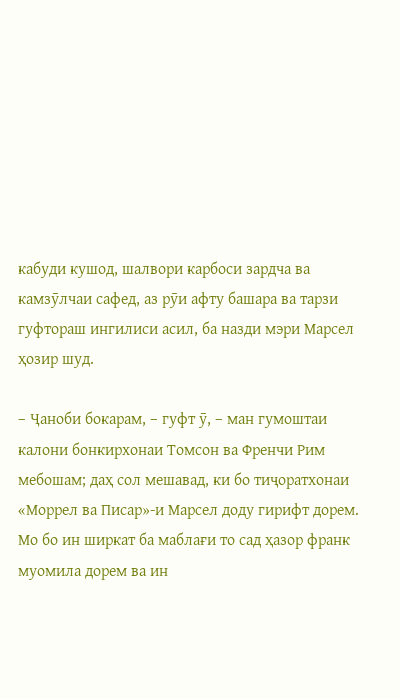кабуди кушод, шалвори карбоси зардча ва камзӯлчаи сафед, аз рӯи афту башара ва тарзи гуфтораш ингилиси асил, ба назди мэри Марсел ҳозир шуд.

– Ҷаноби бокарам, – гуфт ӯ, – ман гумоштаи калони бонкирхонаи Томсон ва Френчи Рим мебошам; даҳ сол мешавад, ки бо тиҷоратхонаи «Моррел ва Писар»-и Марсел доду гирифт дорем. Мо бо ин ширкат ба маблағи то сад ҳазор франк муомила дорем ва ин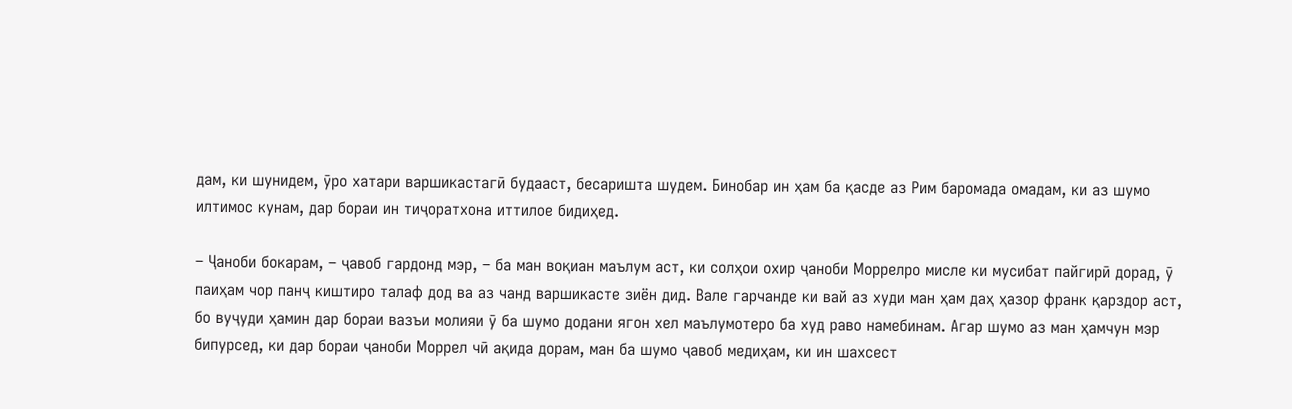дам, ки шунидем, ӯро хатари варшикастагӣ будааст, бесаришта шудем. Бинобар ин ҳам ба қасде аз Рим баромада омадам, ки аз шумо илтимос кунам, дар бораи ин тиҷоратхона иттилое бидиҳед.

– Ҷаноби бокарам, – ҷавоб гардонд мэр, – ба ман воқиан маълум аст, ки солҳои охир ҷаноби Моррелро мисле ки мусибат пайгирӣ дорад, ӯ паиҳам чор панҷ киштиро талаф дод ва аз чанд варшикасте зиён дид. Вале гарчанде ки вай аз худи ман ҳам даҳ ҳазор франк қарздор аст, бо вуҷуди ҳамин дар бораи вазъи молияи ӯ ба шумо додани ягон хел маълумотеро ба худ раво намебинам. Агар шумо аз ман ҳамчун мэр бипурсед, ки дар бораи ҷаноби Моррел чӣ ақида дорам, ман ба шумо ҷавоб медиҳам, ки ин шахсест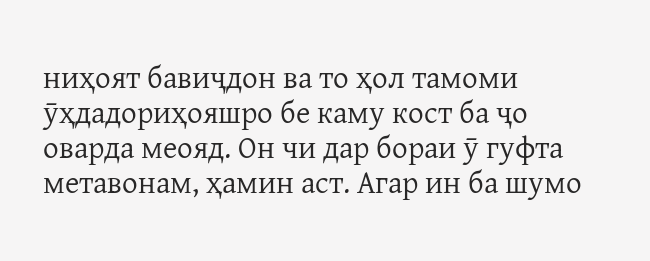ниҳоят бавиҷдон ва то ҳол тамоми ӯҳдадориҳояшро бе каму кост ба ҷо оварда меояд. Он чи дар бораи ӯ гуфта метавонам, ҳамин аст. Агар ин ба шумо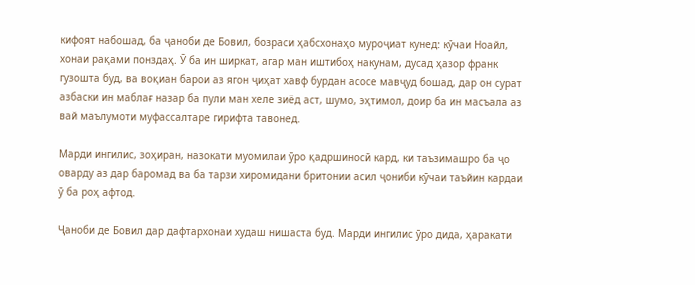кифоят набошад, ба ҷаноби де Бовил, бозраси ҳабсхонаҳо муроҷиат кунед: кӯчаи Ноайл, хонаи рақами понздаҳ. Ӯ ба ин ширкат, агар ман иштибоҳ накунам, дусад ҳазор франк гузошта буд, ва воқиан барои аз ягон ҷиҳат хавф бурдан асосе мавҷуд бошад, дар он сурат азбаски ин маблағ назар ба пули ман хеле зиёд аст, шумо, эҳтимол, доир ба ин масъала аз вай маълумоти муфассалтаре гирифта тавонед.

Марди ингилис, зоҳиран, назокати муомилаи ӯро қадршиносӣ кард, ки таъзимашро ба ҷо оварду аз дар баромад ва ба тарзи хиромидани бритонии асил ҷониби кӯчаи таъйин кардаи ӯ ба роҳ афтод.

Ҷаноби де Бовил дар дафтархонаи худаш нишаста буд. Марди ингилис ӯро дида, ҳаракати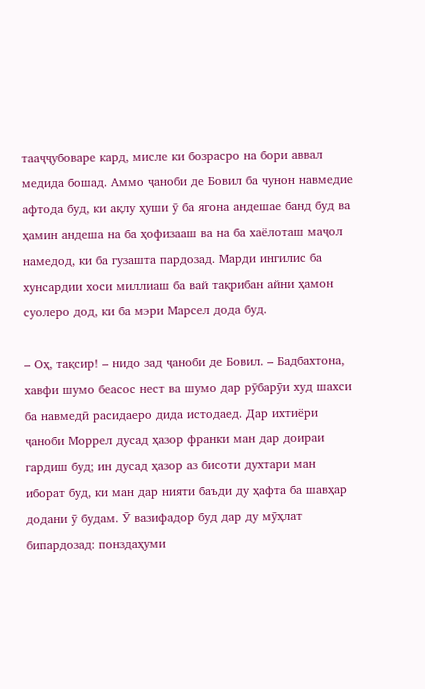тааҷҷубоваре кард, мисле ки бозрасро на бори аввал медида бошад. Аммо ҷаноби де Бовил ба чунон навмедие афтода буд, ки ақлу ҳуши ӯ ба ягона андешае банд буд ва ҳамин андеша на ба ҳофизааш ва на ба хаёлоташ маҷол намедод, ки ба гузашта пардозад. Марди ингилис ба хунсардии хоси миллиаш ба вай тақрибан айни ҳамон суолеро дод, ки ба мэри Марсел дода буд.

– Оҳ, тақсир! – нидо зад ҷаноби де Бовил. – Бадбахтона, хавфи шумо беасос нест ва шумо дар рӯбарӯи худ шахси ба навмедӣ расидаеро дида истодаед. Дар ихтиёри ҷаноби Моррел дусад ҳазор франки ман дар доираи гардиш буд; ин дусад ҳазор аз бисоти духтари ман иборат буд, ки ман дар нияти баъди ду ҳафта ба шавҳар додани ӯ будам. Ӯ вазифадор буд дар ду мӯҳлат бипардозад: понздаҳуми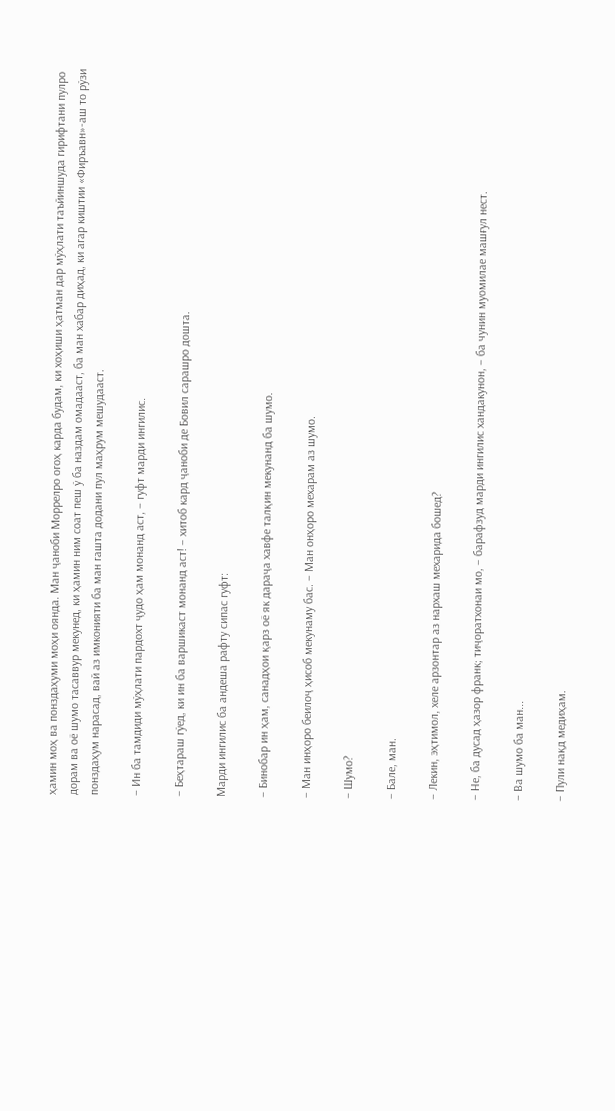ҳамин моҳ ва понздаҳуми моҳи оянда. Ман ҷаноби Моррелро огоҳ карда будам, ки хоҳиши ҳатман дар мӯҳлати таъйиншуда гирифтани пулро дорам ва оё шумо тасаввур мекунед, ки ҳамин ним соат пеш ӯ ба наздам омадааст, ба ман хабар диҳад, ки агар киштии «Фиръавн»-аш то рӯзи понздаҳум нарасад, вай аз имконияти ба ман гашта додани пул маҳрум мешудааст.

– Ин ба тамдиди мӯҳлати пардохт ҷудо ҳам монанд аст, – гуфт марди ингилис.

– Беҳтараш гӯед, ки ин ба варшикаст монанд аст! – хитоб кард ҷаноби де Бовил сарашро дошта.

Марди ингилис ба андеша рафту сипас гуфт:

– Бинобар ин ҳам, санадҳои қарз оё як дараҷа хавфе талқин мекунанд ба шумо.

– Ман инҳоро беилоҷ ҳисоб мекунаму бас. – Ман онҳоро мехарам аз шумо.

– Шумо?

– Бале, ман.

– Лекин, эҳтимол, хеле арзонтар аз нархаш мехарида бошед?

– Не, ба дусад ҳазор франк; тиҷоратхонаи мо, – барафзуд марди ингилис хандакунон, – ба чунин муомилае машғул нест.

– Ва шумо ба ман...

– Пули нақд медиҳам.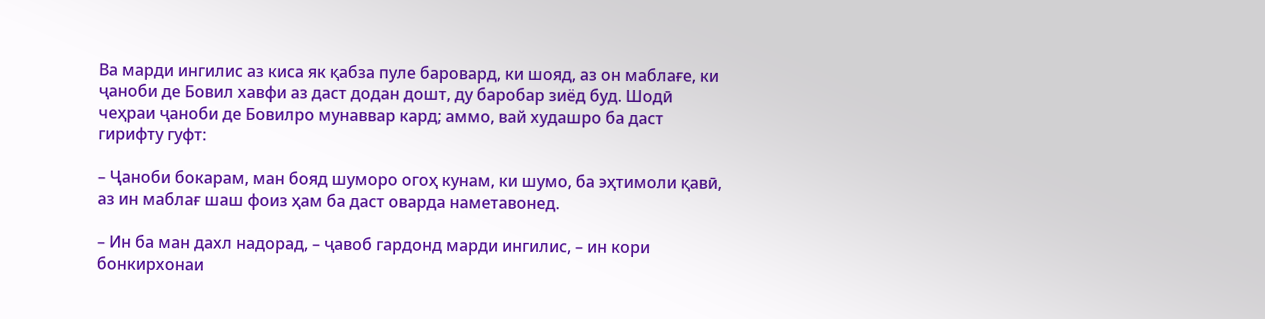Ва марди ингилис аз киса як қабза пуле баровард, ки шояд, аз он маблағе, ки ҷаноби де Бовил хавфи аз даст додан дошт, ду баробар зиёд буд. Шодӣ чеҳраи ҷаноби де Бовилро мунаввар кард; аммо, вай худашро ба даст гирифту гуфт:

– Ҷаноби бокарам, ман бояд шуморо огоҳ кунам, ки шумо, ба эҳтимоли қавӣ, аз ин маблағ шаш фоиз ҳам ба даст оварда наметавонед.

– Ин ба ман дахл надорад, – ҷавоб гардонд марди ингилис, – ин кори бонкирхонаи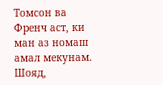Томсон ва Френч аст, ки ман аз номаш амал мекунам. Шояд,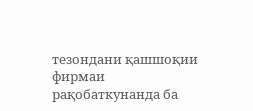тезондани қашшоқии фирмаи рақобаткунанда ба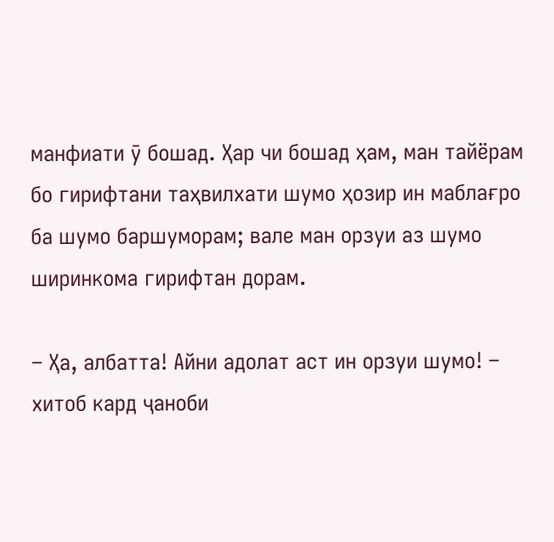манфиати ӯ бошад. Ҳар чи бошад ҳам, ман тайёрам бо гирифтани таҳвилхати шумо ҳозир ин маблағро ба шумо баршуморам; вале ман орзуи аз шумо ширинкома гирифтан дорам.

– Ҳа, албатта! Айни адолат аст ин орзуи шумо! – хитоб кард ҷаноби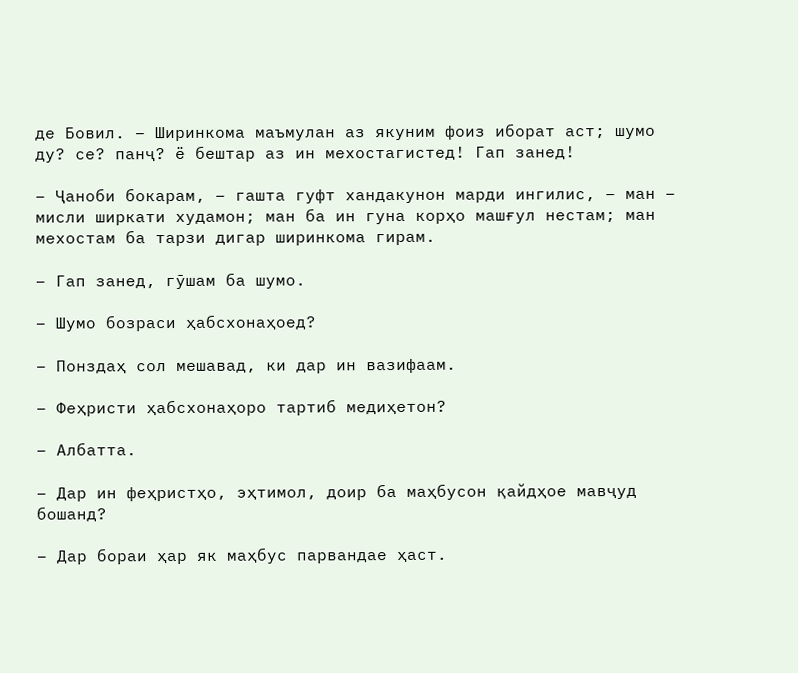де Бовил. – Ширинкома маъмулан аз якуним фоиз иборат аст; шумо ду? се? панҷ? ё бештар аз ин мехостагистед! Гап занед!

– Ҷаноби бокарам, – гашта гуфт хандакунон марди ингилис, – ман – мисли ширкати худамон; ман ба ин гуна корҳо машғул нестам; ман мехостам ба тарзи дигар ширинкома гирам.

– Гап занед, гӯшам ба шумо.

– Шумо бозраси ҳабсхонаҳоед?

– Понздаҳ сол мешавад, ки дар ин вазифаам.

– Феҳристи ҳабсхонаҳоро тартиб медиҳетон?

– Албатта.

– Дар ин феҳристҳо, эҳтимол, доир ба маҳбусон қайдҳое мавҷуд бошанд?

– Дар бораи ҳар як маҳбус парвандае ҳаст.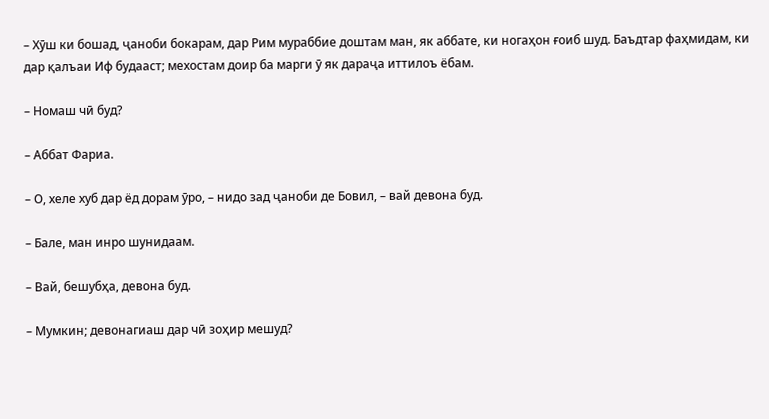– Хӯш ки бошад, ҷаноби бокарам, дар Рим мураббие доштам ман, як аббате, ки ногаҳон ғоиб шуд. Баъдтар фаҳмидам, ки дар қалъаи Иф будааст; мехостам доир ба марги ӯ як дараҷа иттилоъ ёбам.

– Номаш чӣ буд?

– Аббат Фариа.

– О, хеле хуб дар ёд дорам ӯро, – нидо зад ҷаноби де Бовил, – вай девона буд.

– Бале, ман инро шунидаам.

– Вай, бешубҳа, девона буд.

– Мумкин; девонагиаш дар чӣ зоҳир мешуд?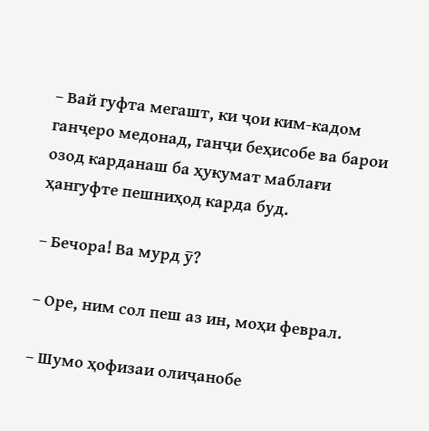– Вай гуфта мегашт, ки ҷои ким-кадом ганҷеро медонад, ганҷи беҳисобе ва барои озод карданаш ба ҳукумат маблағи ҳангуфте пешниҳод карда буд.

– Бечора! Ва мурд ӯ?

– Оре, ним сол пеш аз ин, моҳи феврал.

– Шумо ҳофизаи олиҷанобе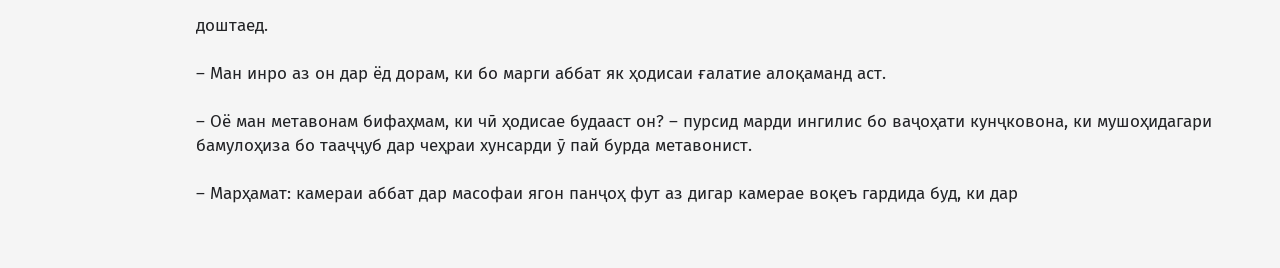доштаед.

– Ман инро аз он дар ёд дорам, ки бо марги аббат як ҳодисаи ғалатие алоқаманд аст.

– Оё ман метавонам бифаҳмам, ки чӣ ҳодисае будааст он? – пурсид марди ингилис бо ваҷоҳати кунҷковона, ки мушоҳидагари бамулоҳиза бо тааҷҷуб дар чеҳраи хунсарди ӯ пай бурда метавонист.

– Марҳамат: камераи аббат дар масофаи ягон панҷоҳ фут аз дигар камерае воқеъ гардида буд, ки дар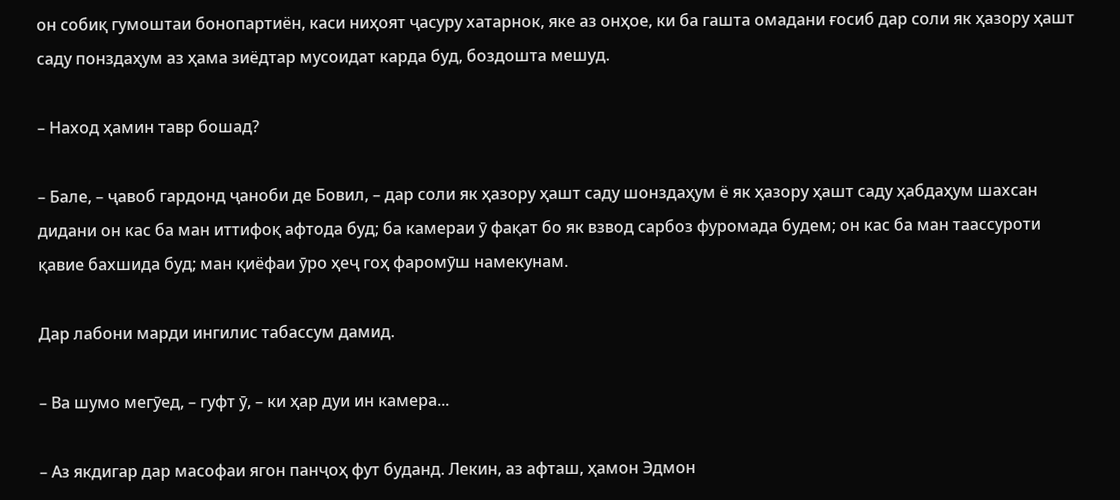он собиқ гумоштаи бонопартиён, каси ниҳоят ҷасуру хатарнок, яке аз онҳое, ки ба гашта омадани ғосиб дар соли як ҳазору ҳашт саду понздаҳум аз ҳама зиёдтар мусоидат карда буд, боздошта мешуд.

– Наход ҳамин тавр бошад?

– Бале, – ҷавоб гардонд ҷаноби де Бовил, – дар соли як ҳазору ҳашт саду шонздаҳум ё як ҳазору ҳашт саду ҳабдаҳум шахсан дидани он кас ба ман иттифоқ афтода буд; ба камераи ӯ фақат бо як взвод сарбоз фуромада будем; он кас ба ман таассуроти қавие бахшида буд; ман қиёфаи ӯро ҳеҷ гоҳ фаромӯш намекунам.

Дар лабони марди ингилис табассум дамид.

– Ва шумо мегӯед, – гуфт ӯ, – ки ҳар дуи ин камера...

– Аз якдигар дар масофаи ягон панҷоҳ фут буданд. Лекин, аз афташ, ҳамон Эдмон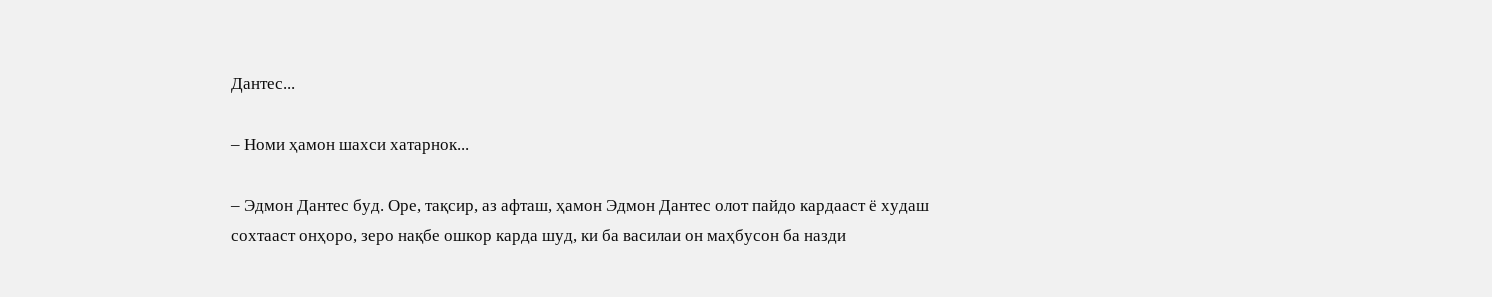Дантес...

– Номи ҳамон шахси хатарнок...

– Эдмон Дантес буд. Оре, тақсир, аз афташ, ҳамон Эдмон Дантес олот пайдо кардааст ё худаш сохтааст онҳоро, зеро нақбе ошкор карда шуд, ки ба василаи он маҳбусон ба назди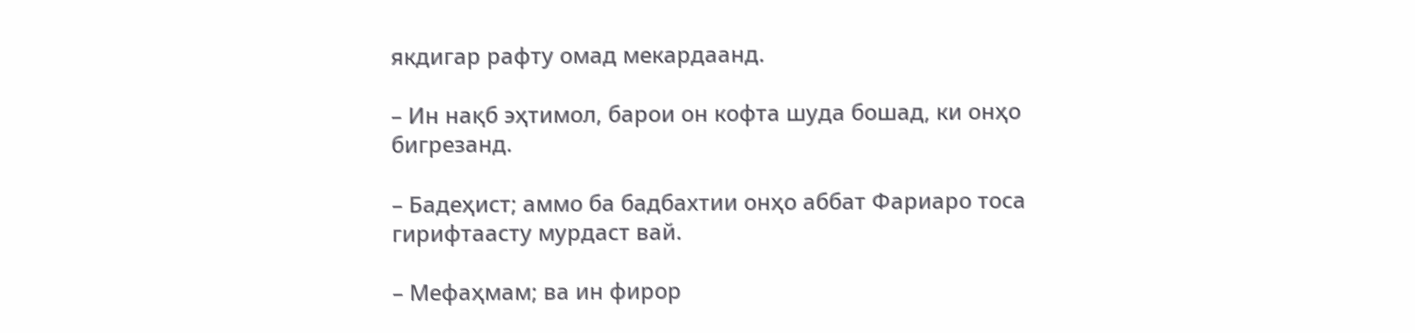якдигар рафту омад мекардаанд.

– Ин нақб эҳтимол, барои он кофта шуда бошад, ки онҳо бигрезанд.

– Бадеҳист; аммо ба бадбахтии онҳо аббат Фариаро тоса гирифтаасту мурдаст вай.

– Мефаҳмам; ва ин фирор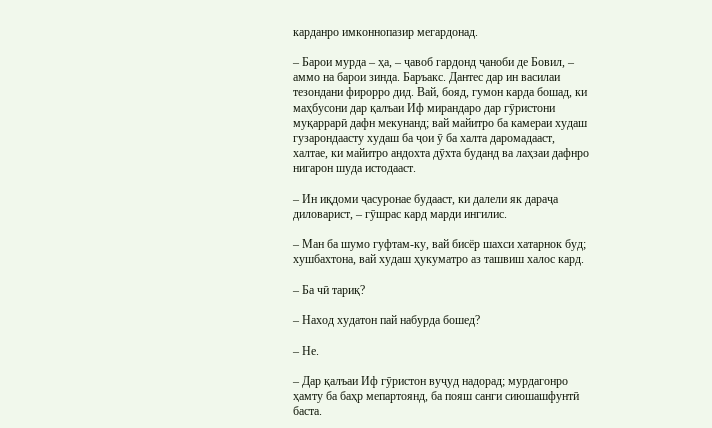карданро имконнопазир мегардонад.

– Барои мурда – ҳа, – ҷавоб гардонд ҷаноби де Бовил, – аммо на барои зинда. Баръакс. Дантес дар ин василаи тезондани фирорро дид. Вай, бояд, гумон карда бошад, ки маҳбусони дар қалъаи Иф мирандаро дар гӯристони муқаррарӣ дафн мекунанд; вай майитро ба камераи худаш гузарондаасту худаш ба ҷои ӯ ба халта даромадааст, халтае, ки майитро андохта дӯхта буданд ва лаҳзаи дафнро нигарон шуда истодааст.

– Ин иқдоми ҷасуронае будааст, ки далели як дараҷа диловарист, – гӯшрас кард марди ингилис.

– Ман ба шумо гуфтам-ку, вай бисёр шахси хатарнок буд; хушбахтона, вай худаш ҳукуматро аз ташвиш халос кард.

– Ба чӣ тариқ?

– Наход худатон пай набурда бошед?

– Не.

– Дар қалъаи Иф гӯристон вуҷуд надорад; мурдагонро ҳамту ба баҳр мепартоянд, ба пояш санги сиюшашфунтӣ баста.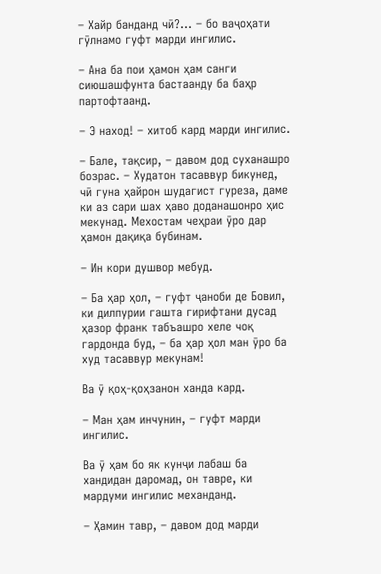– Хайр банданд чӣ?... – бо ваҷоҳати гӯлнамо гуфт марди ингилис.

– Ана ба пои ҳамон ҳам санги сиюшашфунта бастаанду ба баҳр партофтаанд.

– Э наход! – хитоб кард марди ингилис.

– Бале, тақсир, – давом дод суханашро бозрас. – Худатон тасаввур бикунед, чӣ гуна ҳайрон шудагист гуреза, даме ки аз сари шах ҳаво доданашонро ҳис мекунад. Мехостам чеҳраи ӯро дар ҳамон дақиқа бубинам.

– Ин кори душвор мебуд.

– Ба ҳар ҳол, – гуфт ҷаноби де Бовил, ки дилпурии гашта гирифтани дусад ҳазор франк табъашро хеле чоқ гардонда буд, – ба ҳар ҳол ман ӯро ба худ тасаввур мекунам!

Ва ӯ қоҳ-қоҳзанон ханда кард.

– Ман ҳам инчунин, – гуфт марди ингилис.

Ва ӯ ҳам бо як кунҷи лабаш ба хандидан даромад, он тавре, ки мардуми ингилис механданд.

– Ҳамин тавр, – давом дод марди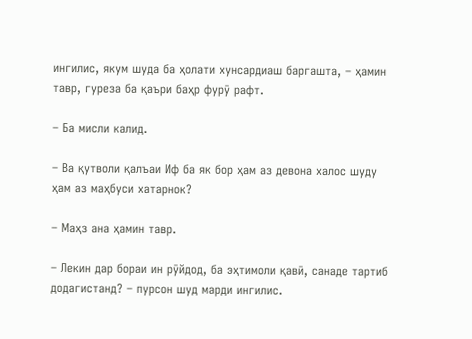ингилис, якум шуда ба ҳолати хунсардиаш баргашта, – ҳамин тавр, гуреза ба қаъри баҳр фурӯ рафт.

– Ба мисли калид.

– Ва қутволи қалъаи Иф ба як бор ҳам аз девона халос шуду ҳам аз маҳбуси хатарнок?

– Маҳз ана ҳамин тавр.

– Лекин дар бораи ин рӯйдод, ба эҳтимоли қавӣ, санаде тартиб додагистанд? – пурсон шуд марди ингилис.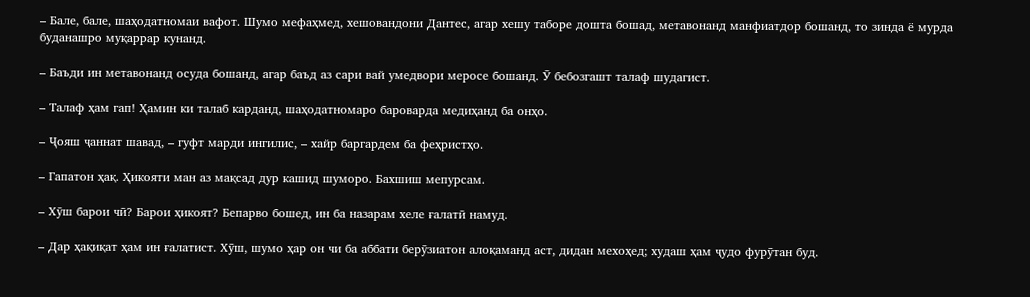– Бале, бале, шаҳодатномаи вафот. Шумо мефаҳмед, хешовандони Дантес, агар хешу таборе дошта бошад, метавонанд манфиатдор бошанд, то зинда ё мурда буданашро муқаррар кунанд.

– Баъди ин метавонанд осуда бошанд, агар баъд аз сари вай умедвори меросе бошанд. Ӯ бебозгашт талаф шудагист.

– Талаф ҳам гап! Ҳамин ки талаб карданд, шаҳодатномаро бароварда медиҳанд ба онҳо.

– Ҷояш ҷаннат шавад, – гуфт марди ингилис, – хайр баргардем ба феҳристҳо.

– Гапатон ҳақ. Ҳикояти ман аз мақсад дур кашид шуморо. Бахшиш мепурсам.

– Хӯш барои чӣ? Барои ҳикоят? Бепарво бошед, ин ба назарам хеле ғалатӣ намуд.

– Дар ҳақиқат ҳам ин ғалатист. Хӯш, шумо ҳар он чи ба аббати берӯзиатон алоқаманд аст, дидан мехоҳед; худаш ҳам ҷудо фурӯтан буд.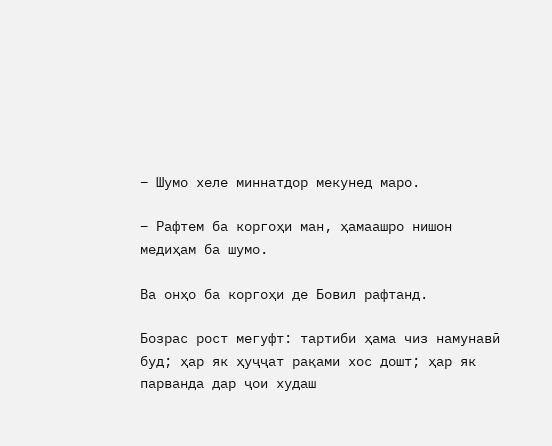– Шумо хеле миннатдор мекунед маро.

– Рафтем ба коргоҳи ман, ҳамаашро нишон медиҳам ба шумо.

Ва онҳо ба коргоҳи де Бовил рафтанд.

Бозрас рост мегуфт: тартиби ҳама чиз намунавӣ буд; ҳар як ҳуҷҷат рақами хос дошт; ҳар як парванда дар ҷои худаш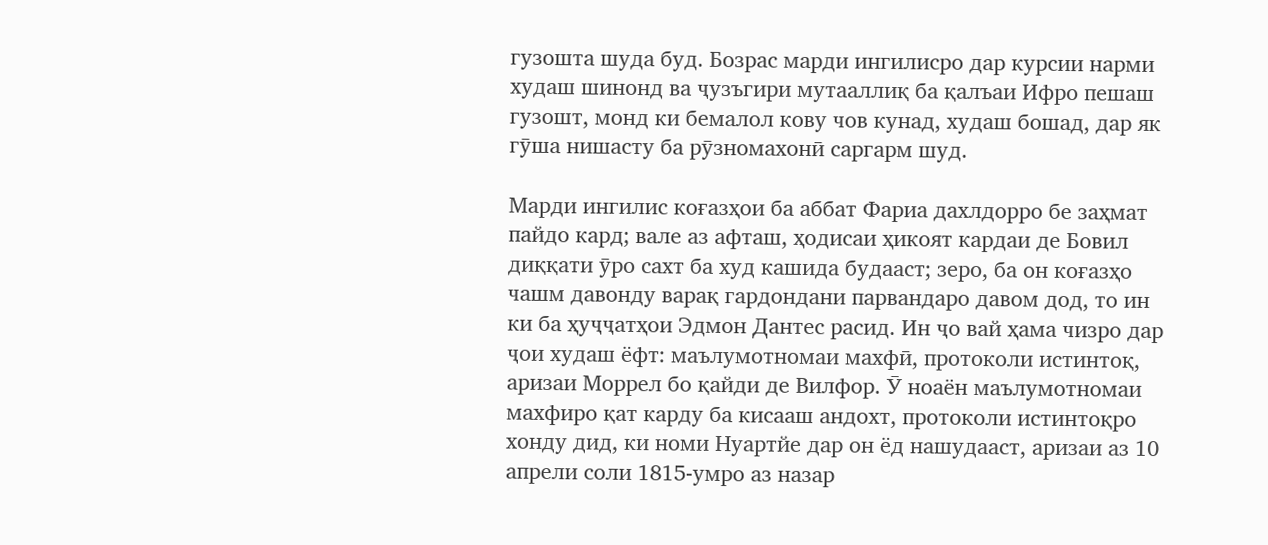гузошта шуда буд. Бозрас марди ингилисро дар курсии нарми худаш шинонд ва ҷузъгири мутааллиқ ба қалъаи Ифро пешаш гузошт, монд ки бемалол кову чов кунад, худаш бошад, дар як гӯша нишасту ба рӯзномахонӣ саргарм шуд.

Марди ингилис коғазҳои ба аббат Фариа дахлдорро бе заҳмат пайдо кард; вале аз афташ, ҳодисаи ҳикоят кардаи де Бовил диққати ӯро сахт ба худ кашида будааст; зеро, ба он коғазҳо чашм давонду варақ гардондани парвандаро давом дод, то ин ки ба ҳуҷҷатҳои Эдмон Дантес расид. Ин ҷо вай ҳама чизро дар ҷои худаш ёфт: маълумотномаи махфӣ, протоколи истинтоқ, аризаи Моррел бо қайди де Вилфор. Ӯ ноаён маълумотномаи махфиро қат карду ба кисааш андохт, протоколи истинтоқро хонду дид, ки номи Нуартйе дар он ёд нашудааст, аризаи аз 10 апрели соли 1815-умро аз назар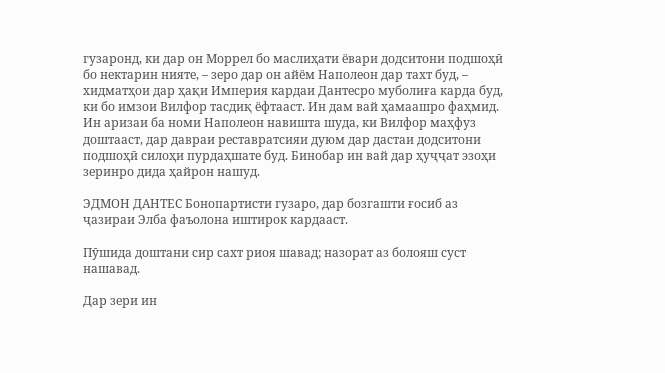гузаронд, ки дар он Моррел бо маслиҳати ёвари додситони подшоҳӣ бо нектарин нияте, – зеро дар он айём Наполеон дар тахт буд, – хидматҳои дар ҳақи Империя кардаи Дантесро муболиға карда буд, ки бо имзои Вилфор тасдиқ ёфтааст. Ин дам вай ҳамаашро фаҳмид. Ин аризаи ба номи Наполеон навишта шуда, ки Вилфор маҳфуз доштааст, дар давраи реставратсияи дуюм дар дастаи додситони подшоҳӣ силоҳи пурдаҳшате буд. Бинобар ин вай дар ҳуҷҷат эзоҳи зеринро дида ҳайрон нашуд.

ЭДМОН ДАНТЕС Бонопартисти гузаро, дар бозгашти ғосиб аз ҷазираи Элба фаъолона иштирок кардааст.

Пӯшида доштани сир сахт риоя шавад; назорат аз болояш суст нашавад.

Дар зери ин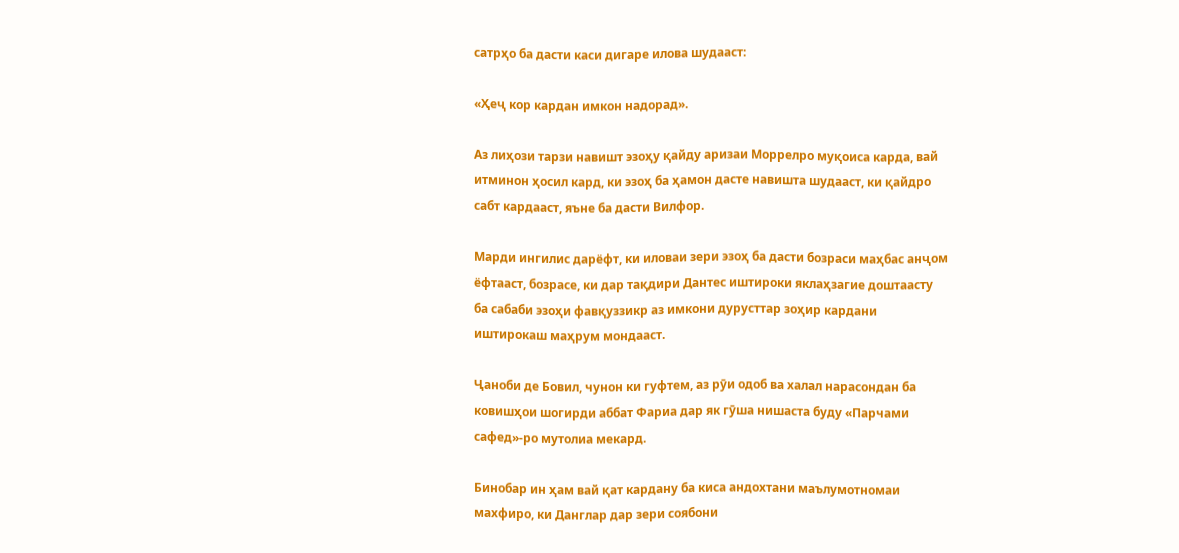сатрҳо ба дасти каси дигаре илова шудааст:

«Ҳеҷ кор кардан имкон надорад».

Аз лиҳози тарзи навишт эзоҳу қайду аризаи Моррелро муқоиса карда, вай итминон ҳосил кард, ки эзоҳ ба ҳамон дасте навишта шудааст, ки қайдро сабт кардааст, яъне ба дасти Вилфор.

Марди ингилис дарёфт, ки иловаи зери эзоҳ ба дасти бозраси маҳбас анҷом ёфтааст, бозрасе, ки дар тақдири Дантес иштироки яклаҳзагие доштаасту ба сабаби эзоҳи фавқуззикр аз имкони дурусттар зоҳир кардани иштирокаш маҳрум мондааст.

Ҷаноби де Бовил, чунон ки гуфтем, аз рӯи одоб ва халал нарасондан ба ковишҳои шогирди аббат Фариа дар як гӯша нишаста буду «Парчами сафед»-ро мутолиа мекард.

Бинобар ин ҳам вай қат кардану ба киса андохтани маълумотномаи махфиро, ки Данглар дар зери соябони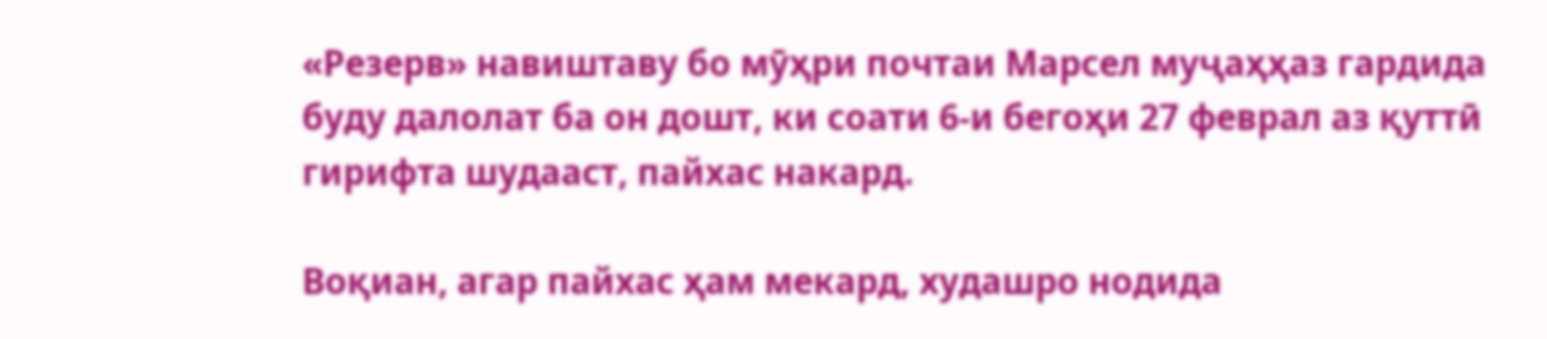«Резерв» навиштаву бо мӯҳри почтаи Марсел муҷаҳҳаз гардида буду далолат ба он дошт, ки соати 6-и бегоҳи 27 феврал аз қуттӣ гирифта шудааст, пайхас накард.

Воқиан, агар пайхас ҳам мекард, худашро нодида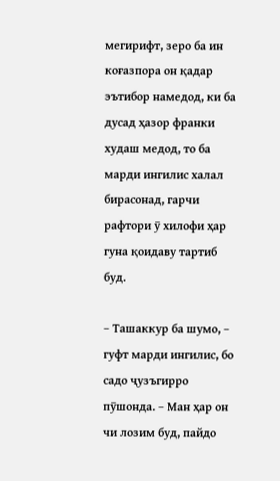мегирифт, зеро ба ин коғазпора он қадар эътибор намедод, ки ба дусад ҳазор франки худаш медод, то ба марди ингилис халал бирасонад, гарчи рафтори ӯ хилофи ҳар гуна қоидаву тартиб буд.

– Ташаккур ба шумо, – гуфт марди ингилис, бо садо ҷузъгирро пӯшонда. – Ман ҳар он чи лозим буд, пайдо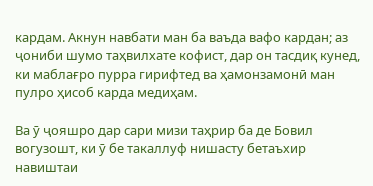кардам. Акнун навбати ман ба ваъда вафо кардан; аз ҷониби шумо таҳвилхате кофист, дар он тасдиқ кунед, ки маблағро пурра гирифтед ва ҳамонзамонӣ ман пулро ҳисоб карда медиҳам.

Ва ӯ ҷояшро дар сари мизи таҳрир ба де Бовил вогузошт, ки ӯ бе такаллуф нишасту бетаъхир навиштаи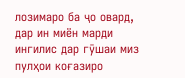лозимаро ба ҷо овард, дар ин миён марди ингилис дар гӯшаи миз пулҳои коғазиро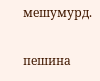мешумурд.

пешина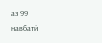аз 99
навбатӣ